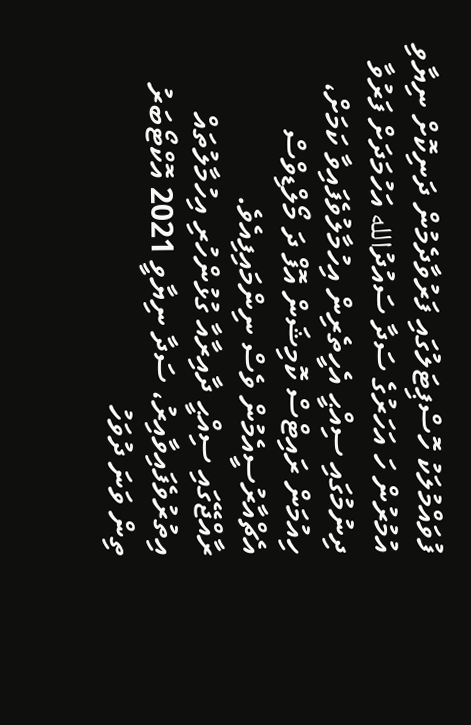ފުވައްމުލަކު ހޮސްޕިޓަލުގައި ފަރުވާދެމުން ދަނިކޮށް ނިޔާވި އުމުރުން ހަ އަހަރުގެ ސަދާ ސައުދުالله އަހުމަދަށް ފަރުވާ ދިނުމުގައި ސިއްޙީ އެހީތެރިން އިހުމާލުވެފައިވާ ކަމަށް، ހިއުމަން ރައިޓްސް ކޮމިޝަން އޮފް ދަ މޯލްޑިވްސް އެޗްއާރުސީއެމުން ވެސް ނިންމައިފިއެވެ.
ރާއްޖޭގައި ސިއްޙީ ދާއިރާއާ ގުޅުންހުރި އިހުމާލުތައް އިތުރުވެފައިވާއިރު، ސަދާ ނިޔާވީ 2021 އޮކްޓޯބަރު ތިން ވަނަ ދުވަހު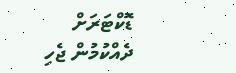ޑޮކްޓަރަށް ދެއްކުމުން ޖެހި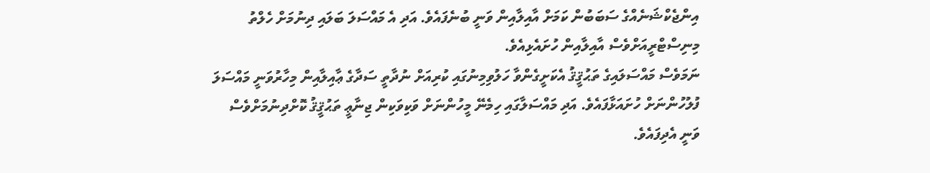އިންޖެކްޝަނެއްގެ ސަބަބުން ކަމަށް އާއިލާއިން ވަނީ ބުނެފައެވެ. އަދި އެ މައްސަލަ ބަލައި ދިނުމަށް ހެލްތު މިނިސްޓްރީއަށްވެސް އާއިލާއިން ހުށައެޅިއެވެ.
ނަމަވެސް މައްސަލައިގެ ތަޙުޤީޤު އެކަށީގެންވާ ހަލުވިމިނުގައި ކުރިއަށް ނުދާތީ ސަދާގެ ޢާއިލާއިން މިހާރުވަނީ މައްސަލަ ފުލުހުންނަށް ހުށައަޅާފައެވެ. އަދި މައްސަލާގައި ހިމެނޭ މީހުންނަށް ވަކިވަކިން ޖިނާޢީ ތަޙުޤީޤު ކޮށްދިނުމަށްވެސް ވަނީ އެދިފައެވެ.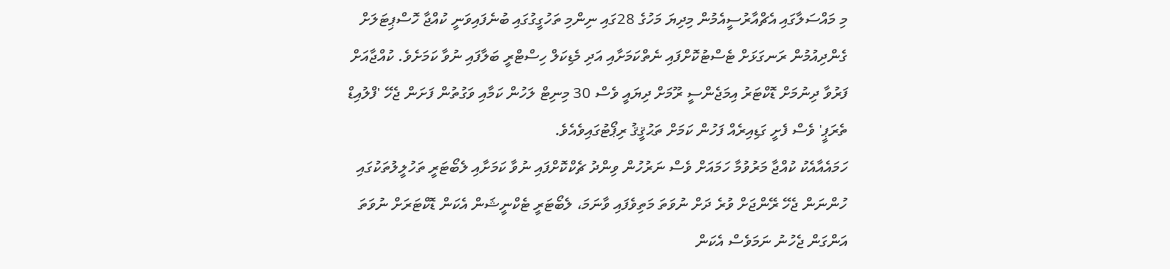މި މައްސަލާގައި އެޗްއާރުސީއެމުން މިދިޔަ މަހުގެ 28ގައި ނިންމި ތަހުގީގުގައި ބުނެފައިވަނީ ކުއްޖާ ހޮސްޕިޓަލަށް ގެންދިއުމުން ރަނގަޅަށް ޓެސްޓުކޮށްފައި ނެތްކަމަށާއި އަދި މެޑިކަލް ހިސްޓްރީ ބަލާފައި ނުވާ ކަމަށެވެ. ކުއްޖާއަށް ފަރުވާ ދިނުމަށް ޑޮކްޓަރު އިމަޖެންސީ ރޫމަށް ދިޔައީ ވެސް 30 މިނިޓް ލަހުން ކަމާއި ވަގުތުން ފަށަން ޖެހޭ 'ފްލުއިޑް ތެރަޕީ' ވެސް ފެށީ ގަޑިއިރެއް ފަހުން ކަމަށް ތަޙުޤީޤު ރިޕޯޓުގައިވެއެވެ.
ހަމައެއާއެކު ކުއްޖާ މަރުވުމާ ހަމައަށް ވެސް ނަރުހުން ވިންދު ޗެކްކޮށްފައި ނުވާ ކަމަށާއި ލެބޯޓަރީ ތަހުލީލުތަކުގައި ހުންނަން ޖެހޭ ރޭންޖަށް ވުރެ ދަށް ނުވަތަ މަތިވެފައި ވާނަމަ، ލެބޯޓަރީ ޓެކްނީޝަން އެކަން ޑޮކްޓަރަށް ނުވަތަ އަންގަން ޖެހުނު ނަމަވެސް އެކަން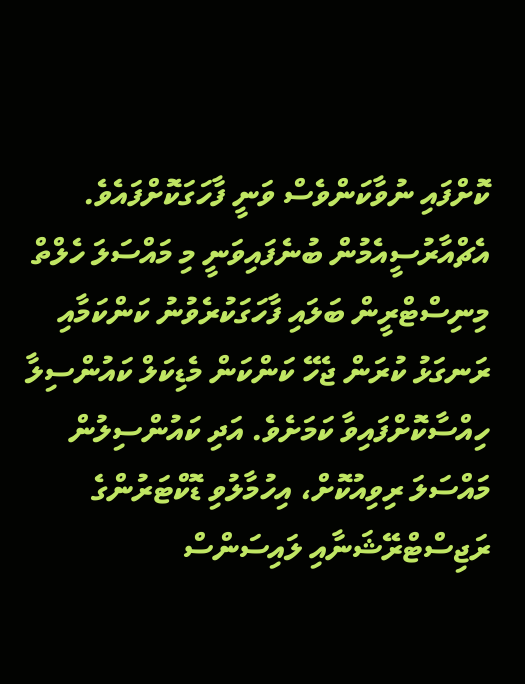ކޮށްފައި ނުވާކަންވެސް ވަނީ ފާހަގަކޮށްފައެވެ.
އެޗްއާރުސީއެމުން ބުނެފައިވަނީ މި މައްސަލަ ހެލްތް މިނިސްޓްރީން ބަލައި ފާހަގަކުރެވުނު ކަންކަމާއި ރަނގަޅު ކުރަން ޖެހޭ ކަންކަން މެޑިކަލް ކައުންސިލާ ހިއްސާކޮށްފައިވާ ކަމަށެވެ. އަދި ކައުންސިލުން މައްސަލަ ރިވިއުކޮށް، އިހުމާލުވި ޑޮކްޓަރުންގެ ރަޖިސްޓްރޭޝަނާއި ލައިސަންސް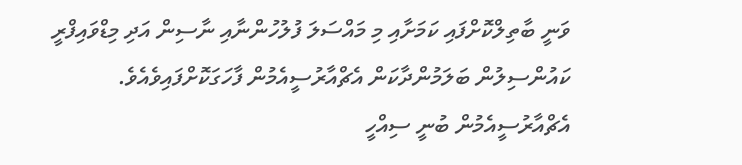ވަނީ ބާތިލްކޮށްފައި ކަމަށާއި މި މައްސަލަ ފުލުހުންނާއި ނާސިން އަދި މިޑްވައިފްރީ ކައުންސިލުން ބަލަމުންދާކަން އެޗްއާރުސީއެމުން ފާހަގަކޮށްފައިވެއެވެ.
އެޗްއާރުސީއެމުން ބުނީ ސިއްހީ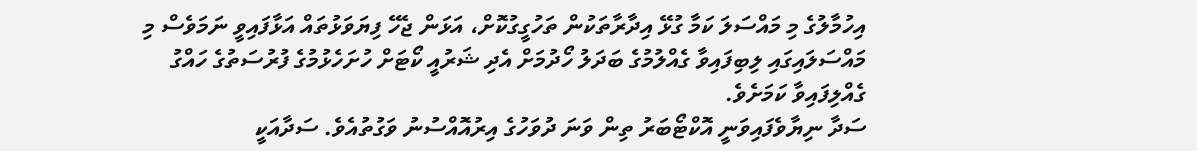އިހުމާލުގެ މި މައްސަލަ ކަމާ ގުޅޭ އިދާރާތަކުން ތަހުގީގުކޮށް، އަޅަން ޖެހޭ ފިޔަވަޅުތައް އަޅާފައިވީ ނަމަވެސް މި މައްސަލައިގައި ލިބިފައިވާ ގެއްލުމުގެ ބަދަލު ހޯދުމަށް އެދި ޝަރުއީ ކޯޓަށް ހުށަހެޅުމުގެ ފުރުސަތުގެ ހައްގު ގެއްލިފައިވާ ކަމަށެވެ.
ސަދާ ނިޔާވެފައިވަނީ އޮކްޓޯބަރު ތިން ވަނަ ދުވަހުގެ އިރުއޮއްސުނު ވަގުތުއެވެ. ސަދާއަކީ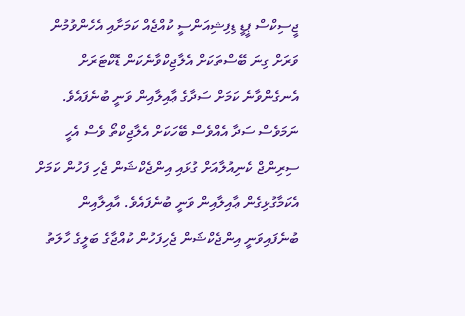ޖީސިކްސް ޕީޑީ ޑިފިޝިއަންސީ ކުއްޖެއް ކަމަށާއި އެހެންވުމުން ވަރަށް ގިނަ ބޭސްތަކަށް އެލާޖިކްވާނެކަން ޑޮކްޓަރަށް އެނގެންވާނެ ކަމަށް ސަދާގެ ޢާއިލާއިން ވަނީ ބުނެފައެވެ.
ނަމަވެސް ސަދާ އެއްވެސް ބޭހަކަށް އެލާޖިކްތޯ ވެސް އެހީ ސިރިންޖް ކެނިއުލާއަށް ގުޅައި އިންޖެކްޝަން ޖެހި ފަހުން ކަމަށް އެކަމާގުޅިގެން ޢާއިލާއިން ވަނީ ބުނެފައެވެ. އާއިލާއިން ބުނެފައިވަނީ އިންޖެކްޝަން ޖެހިފަހުން ކުއްޖާގެ ބަލީގެ ހާލަތު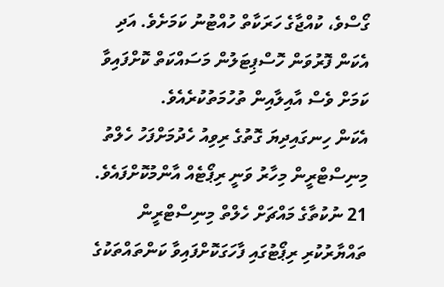ގޯސްވެ، ކުއްޖާގެ ހަރަކާތް ހުއްޓުނު ކަމަށެވެ. އަދި އެކަން ފޮރުވަން ހޮސްޕިޓަލުން މަސައްކަތް ކޮށްފައިވާ ކަމަށް ވެސް އާއިލާއިން ތުހުމަތުކުރެއެވެ.
އެކަން ހިނގައިދިޔަ ގޮތުގެ ރިވިއު ހެދުމަށްފަހު ހެލްތު މިނިސްޓްރީން މިހާރު ވަނީ ރިޕޯޓެއް އާންމުކޮށްފައެވެ. 21 ނުކުތާގެ މައްޗަށް ހެލްތް މިނިސްޓްރީން ތައްޔާރުކުރި ރިޕޯޓުގައި ފާހަގަކޮށްފައިވާ ކަންތައްތަކުގެ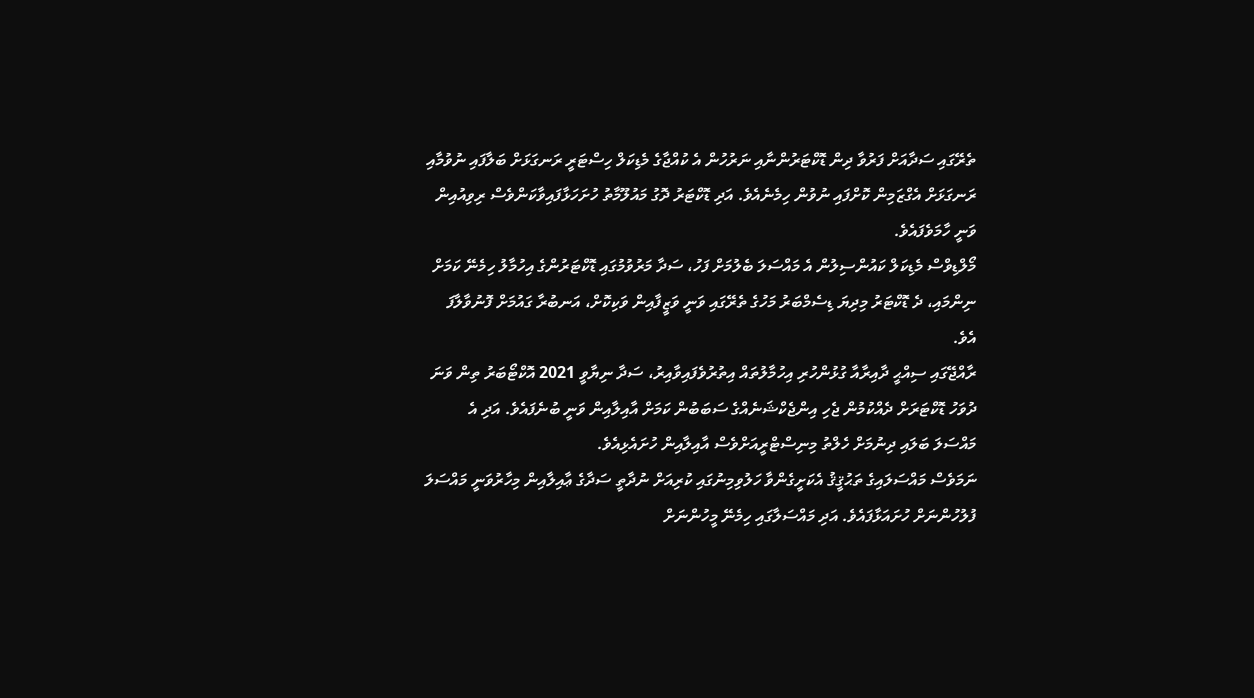ތެރޭގައި ސަދާއަށް ފަރުވާ ދިން ޑޮކްޓަރުންނާއި ނަރުހުން އެ ކުއްޖާގެ މެޑިކަލް ހިސްޓަރީ ރަނގަޅަށް ބަލާފައި ނުވުމާއި ރަނގަޅަށް އެގްޒަމިން ކޮށްފައި ނުވުން ހިމެނެއެވެ. އަދި ޑޮކްޓަރު ދޮގު މައުލޫމާތު ހުށަހަޅާފައިވާކަންވެސް ރިވިއުއިން ވަނީ ހާމަވެފައެވެ.
މޯލްޑިވްސް މެޑިކަލް ކައުންސިލުން އެ މައްސަލަ ބެލުމަށް ފަހު، ސަދާ މަރުވުމުގައި ޑޮކްޓަރުންގެ އިހުމާލު ހިމެނޭ ކަމަށް ނިންމައި، ދެ ޑޮކްޓަރު މިދިޔަ ޑިސެމްބަރު މަހުގެ ތެރޭގައި ވަނީ ވަޒީފާއިން ވަކިކޮށް، އަނބުރާ ގައުމަށް ފޮނުވާލާފަ އެވެ.
ރާއްޖޭގައި ސިއްޙީ ދާއިރާއާ ގުޅުންހުރި އިހުމާލުތައް އިތުރުވެފައިވާއިރު، ސަދާ ނިޔާވީ 2021 އޮކްޓޯބަރު ތިން ވަނަ ދުވަހު ޑޮކްޓަރަށް ދެއްކުމުން ޖެހި އިންޖެކްޝަނެއްގެ ސަބަބުން ކަމަށް އާއިލާއިން ވަނީ ބުނެފައެވެ. އަދި އެ މައްސަލަ ބަލައި ދިނުމަށް ހެލްތު މިނިސްޓްރީއަށްވެސް އާއިލާއިން ހުށައެޅިއެވެ.
ނަމަވެސް މައްސަލައިގެ ތަޙުޤީޤު އެކަށީގެންވާ ހަލުވިމިނުގައި ކުރިއަށް ނުދާތީ ސަދާގެ ޢާއިލާއިން މިހާރުވަނީ މައްސަލަ ފުލުހުންނަށް ހުށައަޅާފައެވެ. އަދި މައްސަލާގައި ހިމެނޭ މީހުންނަށް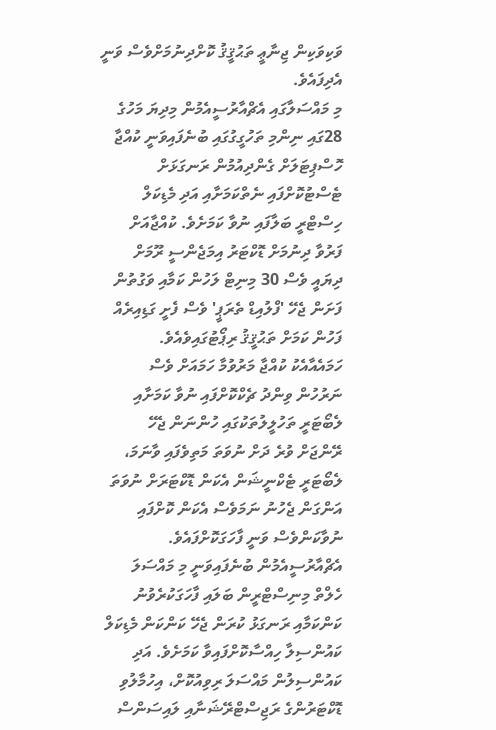ވަކިވަކިން ޖިނާޢީ ތަޙުޤީޤު ކޮށްދިނުމަށްވެސް ވަނީ އެދިފައެވެ.
މި މައްސަލާގައި އެޗްއާރުސީއެމުން މިދިޔަ މަހުގެ 28ގައި ނިންމި ތަހުގީގުގައި ބުނެފައިވަނީ ކުއްޖާ ހޮސްޕިޓަލަށް ގެންދިއުމުން ރަނގަޅަށް ޓެސްޓުކޮށްފައި ނެތްކަމަށާއި އަދި މެޑިކަލް ހިސްޓްރީ ބަލާފައި ނުވާ ކަމަށެވެ. ކުއްޖާއަށް ފަރުވާ ދިނުމަށް ޑޮކްޓަރު އިމަޖެންސީ ރޫމަށް ދިޔައީ ވެސް 30 މިނިޓް ލަހުން ކަމާއި ވަގުތުން ފަށަން ޖެހޭ 'ފްލުއިޑް ތެރަޕީ' ވެސް ފެށީ ގަޑިއިރެއް ފަހުން ކަމަށް ތަޙުޤީޤު ރިޕޯޓުގައިވެއެވެ.
ހަމައެއާއެކު ކުއްޖާ މަރުވުމާ ހަމައަށް ވެސް ނަރުހުން ވިންދު ޗެކްކޮށްފައި ނުވާ ކަމަށާއި ލެބޯޓަރީ ތަހުލީލުތަކުގައި ހުންނަން ޖެހޭ ރޭންޖަށް ވުރެ ދަށް ނުވަތަ މަތިވެފައި ވާނަމަ، ލެބޯޓަރީ ޓެކްނީޝަން އެކަން ޑޮކްޓަރަށް ނުވަތަ އަންގަން ޖެހުނު ނަމަވެސް އެކަން ކޮށްފައި ނުވާކަންވެސް ވަނީ ފާހަގަކޮށްފައެވެ.
އެޗްއާރުސީއެމުން ބުނެފައިވަނީ މި މައްސަލަ ހެލްތް މިނިސްޓްރީން ބަލައި ފާހަގަކުރެވުނު ކަންކަމާއި ރަނގަޅު ކުރަން ޖެހޭ ކަންކަން މެޑިކަލް ކައުންސިލާ ހިއްސާކޮށްފައިވާ ކަމަށެވެ. އަދި ކައުންސިލުން މައްސަލަ ރިވިއުކޮށް، އިހުމާލުވި ޑޮކްޓަރުންގެ ރަޖިސްޓްރޭޝަނާއި ލައިސަންސް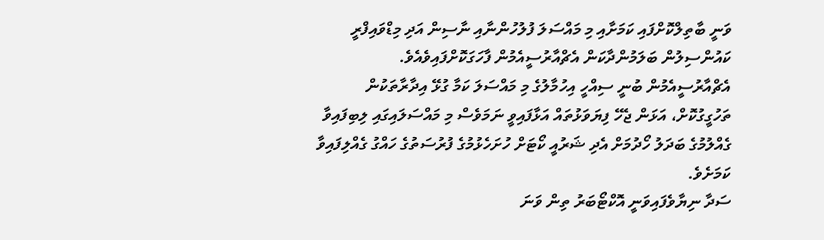ވަނީ ބާތިލްކޮށްފައި ކަމަށާއި މި މައްސަލަ ފުލުހުންނާއި ނާސިން އަދި މިޑްވައިފްރީ ކައުންސިލުން ބަލަމުންދާކަން އެޗްއާރުސީއެމުން ފާހަގަކޮށްފައިވެއެވެ.
އެޗްއާރުސީއެމުން ބުނީ ސިއްހީ އިހުމާލުގެ މި މައްސަލަ ކަމާ ގުޅޭ އިދާރާތަކުން ތަހުގީގުކޮށް، އަޅަން ޖެހޭ ފިޔަވަޅުތައް އަޅާފައިވީ ނަމަވެސް މި މައްސަލައިގައި ލިބިފައިވާ ގެއްލުމުގެ ބަދަލު ހޯދުމަށް އެދި ޝަރުއީ ކޯޓަށް ހުށަހެޅުމުގެ ފުރުސަތުގެ ހައްގު ގެއްލިފައިވާ ކަމަށެވެ.
ސަދާ ނިޔާވެފައިވަނީ އޮކްޓޯބަރު ތިން ވަނަ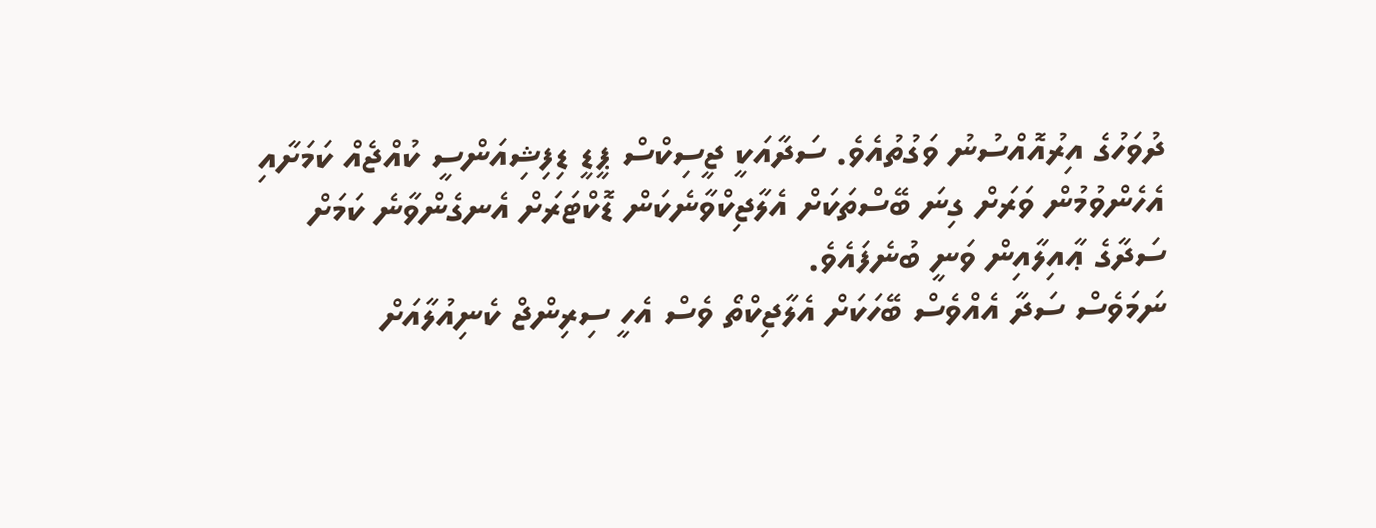ދުވަހުގެ އިރުއޮއްސުނު ވަގުތުއެވެ. ސަދާއަކީ ޖީސިކްސް ޕީޑީ ޑިފިޝިއަންސީ ކުއްޖެއް ކަމަށާއި އެހެންވުމުން ވަރަށް ގިނަ ބޭސްތަކަށް އެލާޖިކްވާނެކަން ޑޮކްޓަރަށް އެނގެންވާނެ ކަމަށް ސަދާގެ ޢާއިލާއިން ވަނީ ބުނެފައެވެ.
ނަމަވެސް ސަދާ އެއްވެސް ބޭހަކަށް އެލާޖިކްތޯ ވެސް އެހީ ސިރިންޖް ކެނިއުލާއަށް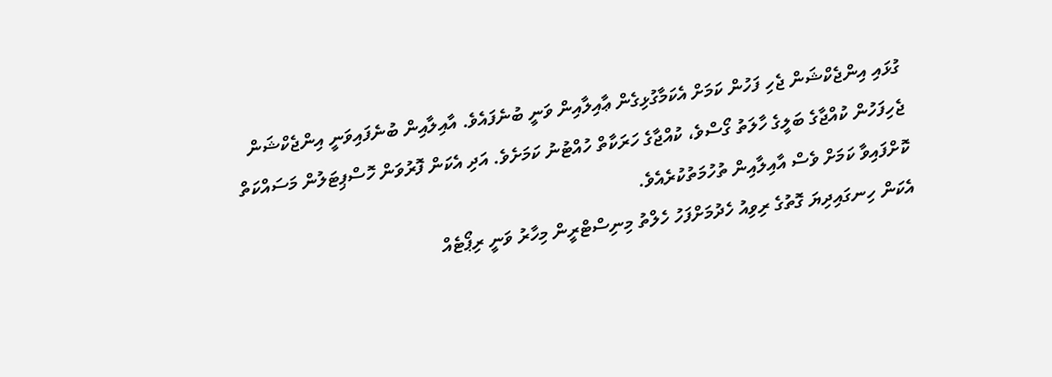ގުޅައި އިންޖެކްޝަން ޖެހި ފަހުން ކަމަށް އެކަމާގުޅިގެން ޢާއިލާއިން ވަނީ ބުނެފައެވެ. އާއިލާއިން ބުނެފައިވަނީ އިންޖެކްޝަން ޖެހިފަހުން ކުއްޖާގެ ބަލީގެ ހާލަތު ގޯސްވެ، ކުއްޖާގެ ހަރަކާތް ހުއްޓުނު ކަމަށެވެ. އަދި އެކަން ފޮރުވަން ހޮސްޕިޓަލުން މަސައްކަތް ކޮށްފައިވާ ކަމަށް ވެސް އާއިލާއިން ތުހުމަތުކުރެއެވެ.
އެކަން ހިނގައިދިޔަ ގޮތުގެ ރިވިއު ހެދުމަށްފަހު ހެލްތު މިނިސްޓްރީން މިހާރު ވަނީ ރިޕޯޓެއް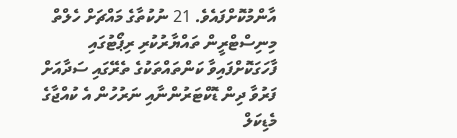އާންމުކޮށްފައެވެ. 21 ނުކުތާގެ މައްޗަށް ހެލްތް މިނިސްޓްރީން ތައްޔާރުކުރި ރިޕޯޓުގައި ފާހަގަކޮށްފައިވާ ކަންތައްތަކުގެ ތެރޭގައި ސަދާއަށް ފަރުވާ ދިން ޑޮކްޓަރުންނާއި ނަރުހުން އެ ކުއްޖާގެ މެޑިކަލް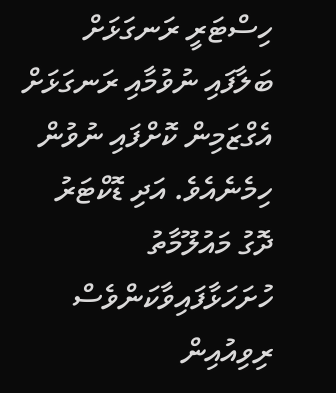ހިސްޓަރީ ރަނގަޅަށް ބަލާފައި ނުވުމާއި ރަނގަޅަށް އެގްޒަމިން ކޮށްފައި ނުވުން ހިމެނެއެވެ. އަދި ޑޮކްޓަރު ދޮގު މައުލޫމާތު ހުށަހަޅާފައިވާކަންވެސް ރިވިއުއިން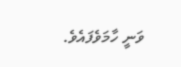ވަނީ ހާމަވެފައެވެ.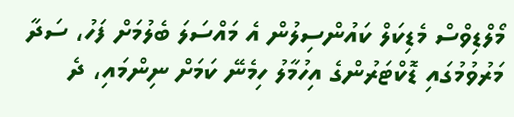މޯލްޑިވްސް މެޑިކަލް ކައުންސިލުން އެ މައްސަލަ ބެލުމަށް ފަހު، ސަދާ މަރުވުމުގައި ޑޮކްޓަރުންގެ އިހުމާލު ހިމެނޭ ކަމަށް ނިންމައި، ދެ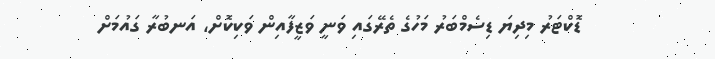ޑޮކްޓަރު މިދިޔަ ޑިސެމްބަރު މަހުގެ ތެރޭގައި ވަނީ ވަޒީފާއިން ވަކިކޮށް، އަނބުރާ ގައުމަށް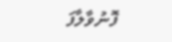ފޮނުވާލާފަ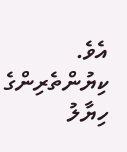އެވެ.
ކިޔުންތެރިންގެ ހިޔާލު